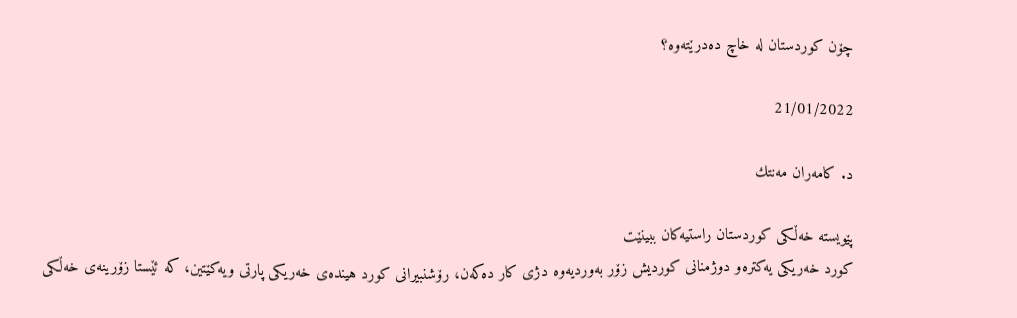چۆن كوردستان لە خاچ دەدرێتەوە؟

21/01/2022

د. كامەران مەنتك

پێویستە خەڵكی كوردستان راستیەكان ببینێت
كورد خەریكی یەكترەو دوژمنانی كوردیش زۆر بەوردیەوە دژی كار دەكەن، رۆشنبیرانی كورد هیندەی خەریكی پارتی ویەكێتین، كە ئێستا زۆرینەی خەڵكی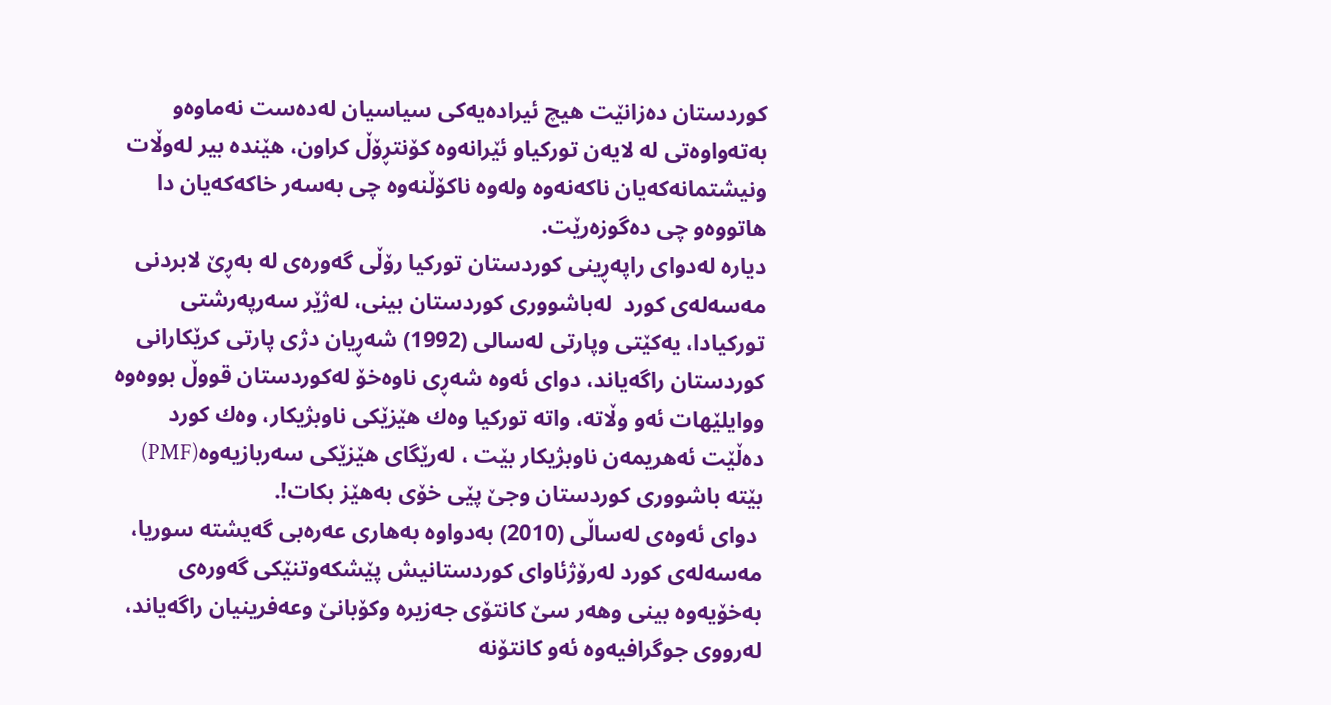كوردستان دەزانێت هیچ ئیرادەیەكی سیاسیان لەدەست نەماوەو بەتەواوەتی لە لایەن توركیاو ئێرانەوە كۆنتڕۆڵ كراون، هێندە بیر لەوڵات ونیشتمانەكەیان ناكەنەوە ولەوە ناكۆڵنەوە چی بەسەر خاكەكەیان دا هاتووەو چی دەگوزەرێت.
دیارە لەدوای راپەڕینی كوردستان توركیا رۆڵی گەورەی لە بەڕێ لابردنی مەسەلەی كورد  لەباشووری كوردستان بینی، لەژێر سەرپەرشتی توركیادا، یەكێتی وپارتی لەسالی (1992) شەڕیان دژی پارتی كرێكارانی كوردستان راگەیاند، دوای ئەوە شەڕی ناوەخۆ لەكوردستان قووڵ بووەوە ووایلێهات ئەو وڵاتە، واتە توركیا وەك هێزێكی ناوبژیكار، وەك كورد دەڵێت ئەهریمەن ناوبژیكار بێت ، لەرێگای هێزێكی سەربازیەوە(PMF) بێتە باشووری كوردستان وجێ پێی خۆی بەهێز بكات!.
 دوای ئەوەی لەساڵی (2010) بەدواوە بەهاری عەرەبی گەیشتە سوریا، مەسەلەی كورد لەرۆژئاوای كوردستانیش پێشكەوتنێكی گەورەی بەخۆیەوە بینی وهەر سێ كانتۆی جەزیرە وكۆبانێ وعەفرینیان راگەیاند، لەرووی جوگرافیەوە ئەو كانتۆنە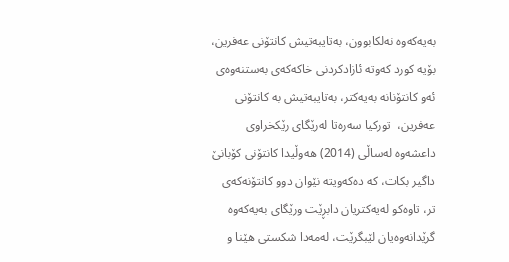بەیەكەوە نەلكابوون، بەتایبەتیش كانتۆنی عەفرین، بۆیە كورد كەوتە ئازادكردنی خاكەكەی بەستنەوەی ئەو كانتۆنانە بەیەكتر، بەتایبەتیش بە كانتۆنی عەفرین،  توركیا سەرەتا لەرێگای رێكخراوی داعشەوە لەساڵی (2014) هەوڵیدا كانتۆنی كۆبانێ داگیر بكات، كە دەكەویتە نێوان دوو كانتۆنەكەی تر، تاوەكو لەیەكتریان دابڕێت ورێگای بەیەكەوە گرێدانەوەیان لێبگرێت، لەمەدا شكستی هێنا و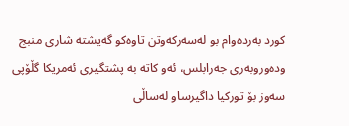كورد بەردەوام بو لەسەركەوتن تاوەكو گەیشتە شاری منبج ودەوروبەری جەرابلس، ئەو كاتە بە پشتگیری ئەمریكا گڵۆپی سەوز بۆ توركیا داگیرساو لەساڵی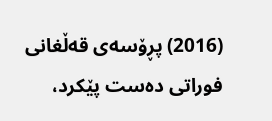(2016) پڕۆسەی قەڵغانی فوراتی دەست پێكرد،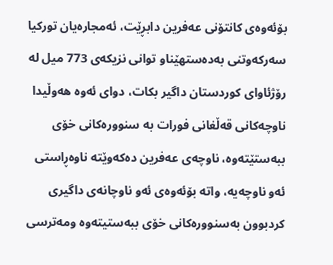بۆئەوەی كانتۆنی عەفرین دابڕێت، ئەمجارەیان توركیا سەركەوتنی بەدەستهێناو توانی نزیكەی 773 میل لە رۆژئاوای كوردستان داگیر بكات، دوای ئەوە هەوڵیدا ناوچەكانی قەڵغانی فورات بە سنوورەكانی خۆی ببەستێتەوە، ناوچەی عەفرین دەكەوێتە ناوەڕاستی ئەو ناوچەیە، واتە بۆئەوەی ئەو ناوچانەی داگیری كردبوون بەسنوورەكانی خۆی ببەستیتەوە ومەترسی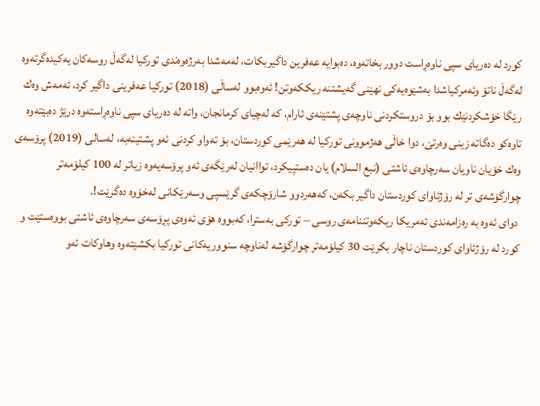كورد لە دەریای سپی ناوەڕاست دوور بخاتەوە، دەبوایە عەفرین داگیربكات، لەمەشدا بەرژەوەندی توركیا لەگەڵ روسەكان یەكیدەگرتەوە لەگەڵ ناتۆ وئەمركیاشدا بەشێوەیەكی نهێنی گەیشتنە ریككەوتن! ئەوەبوو لەساڵی (2018) توركیا عەفرینی داگیر كرد، ئەمەش وەك رێگا خۆشكردنێك بوو بۆ دروستكردنی ناوچەی پشتێنەی ئارام، كە لەچیای كرمانجان، واتە لە دەریای سپی ناوەڕاستەوە درێژ دەبێتەوە تاوەكو دەگاتە زینی وەرتێ، دوا خاڵی هەژموونی توركیا لە هەرێمی كوردستان، بۆ تەواو كردنی ئەو پشتینەبە، لەسالی (2019) پرۆسەی وەك خۆیان ناویان سەرچاوەی ئاشتی (نبع السلام) یان دەستپیكرد، تواانیان لەرێگەی ئەو پرۆسەیەوە زیاتر لە 100 كیلۆمەتر چوارگۆشەی تر لە رۆژئاوای كوردستان داگیر بكەن، كەهەردوو شارۆچكەی گرێسپی وسەرێكانی لەخۆوە دەگرێت!.
 دوای ئەوە بە رەزامەندی ئەمریكا ریكەوتننامەی روسی – توركی بەسترا، كەبووە هۆی ئەوەی پڕۆسەی سەرچاوەی ئاشتی بووەستێت و كورد لە رۆژئاوای كوردستان ناچار بكرێت 30 كیلۆمەتر چوارگۆشە لەناوچە سنووریەكانی توركیا بكشێتەوە وهاوكات ئەو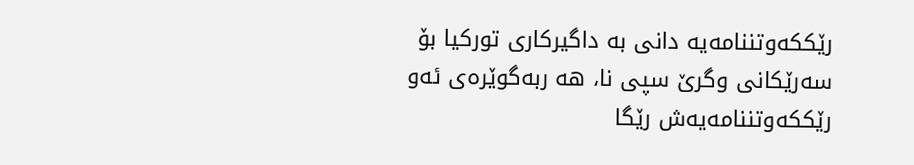رێككەوتننامەیە دانی بە داگیركاری توركیا بۆ سەرێكانی وگرێ سپی نا، هە ربەگوێرەی ئەو رێككەوتننامەیەش رێگا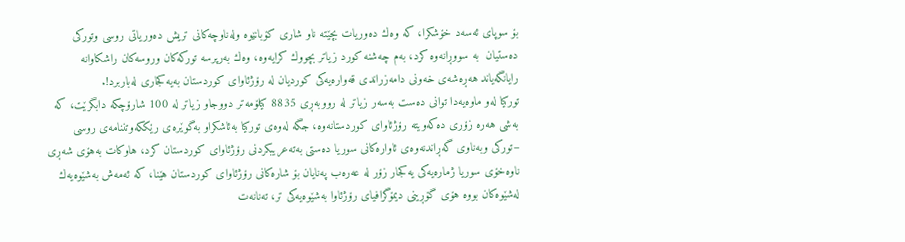بۆ سوپای ئەسەد خۆشكرا، كە وەك دەوریات بچێتە ناو شاری كۆبانێوە ولەناوچەكانی تریش دەوریاتی روسی وتوركی دەستیان  بە سووڕانەوە كرد، بەم چەشنە كورد زیاتر بچووك كرایەوە، وەك بەرپرسە توركەكان وروسەكان راشكاوانە رایانگەیاند هەڕەشەی خەونی دامەزراندی قەوارەیەكی كوردیان لە رۆژئاوای كوردستان بەیەكجاری لەباربرد!.
توركیا لەو ماوەیەدا توانی دەست بەسەر زیاتر لە رووبەڕی 8835 كیلۆمەتر دووجاو زیاتر لە 100 شارۆچكە دابگرێت، كە بەشی هەرە زۆری دەكەویتە رۆژئاوای كوردستانەوە، جگە لەوەی توركیا بەئاشكراو بەگوێرەی رێككەوتننامەی روسی –توركی وبەناوی گەڕاندنەوەی ئاوارەكانی سوریا دەستی بەتەعریبكردنی رۆژئاوای كوردستان كرد، هاوكات بەهۆی شەڕی ناوەخۆی سوریا ژمارەیەكی یەكجار زۆر لە عەرەب پەنایان بۆ شارەكانی رۆژئاوای كوردستان هێنا، كە ئەمەش بەشێوەیەك لەشێوەكان بووە هۆی گۆڕینی دیمۆگرافیای رۆژئاوا بەشێوەیەكی تر، تەنانەت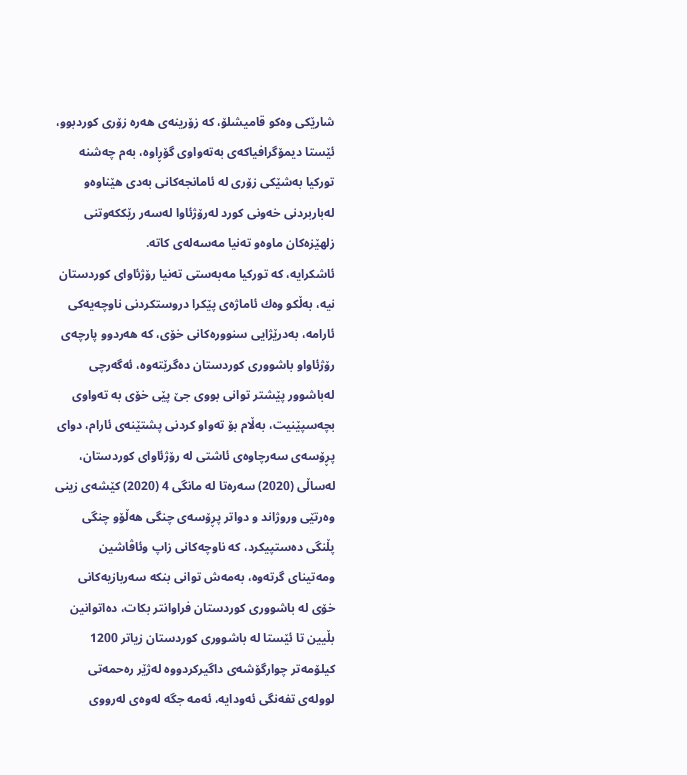شارێكی وەكو قامیشلۆ، كە زۆرینەی هەرە زۆری كوردبوو، ئێستا دیمۆگرافیاكەی بەتەواوی گۆڕاوە، بەم چەشنە توركیا بەشێكی زۆری لە ئامانجەكانی بەدی هێناوەو لەباربردنی خەونی كورد لەرۆژئاوا لەسەر رێككەوتنی زلهێزەكان ماوەو تەنیا مەسەلەی كاتە.
ئاشكرایە، كە توركیا مەبەستی تەنیا رۆژئاوای كوردستان نیە، بەڵكو وەك ئاماژەی پێكرا دروستكردنی ناوچەیەكی ئارامە، بەدرێژایی سنوورەكانی خۆی، كە هەردوو پارچەی رۆژئاواو باشووری كوردستان دەگرێتەوە، ئەگەرچی لەباشوور پێشتر توانی بووی جێ پێی خۆی بە تەواوی بچەسپێنیت، بەڵام بۆ تەواو كردنی پشتێنەی ئارام، دوای پڕۆسەی سەرچاوەی ئاشتی لە رۆژئاوای كوردستان، لەساڵی (2020) سەرەتا لە مانگی 4 (2020) كێشەی زینی وەرتێی وروژاند و دواتر پڕۆسەی چنگی هەڵۆو چنگی پڵنگی دەستپیكرد، كە ناوچەكانی زاپ وئاڤاشین ومەتینای گرتەوە، بەمەش توانی بنكە سەربازیەكانی خۆی لە باشووری كوردستان فراوانتر بكات، دەاتوانین بڵیین تا ئێستا لە باشووری كوردستان زیاتر 1200 كیلۆمەتر چوارگۆشەی داگیركردووە لەژێر رەحمەتی لوولەی تفەنگی ئەودایە، ئەمە جگە لەوەی لەرووی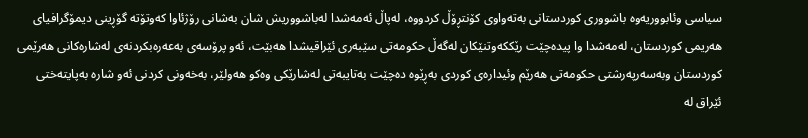سیاسی وئابووریەوە باشووری كوردستانی بەتەواوی كۆنتڕۆڵ كردووە، لەپاڵ ئەمەشدا لەباشووریش شان بەشانی رۆژئاوا كەوتۆتە گۆڕینی دیمۆگرافیای هەریمی كوردستان، لەمەشدا وا پیدەچێت رێككەوتنێكان لەگەڵ حكومەتی سێبەری ئێراقیشدا هەبێت، ئەو پرۆسەی بەعەرەبكردنەی لەشارەكانی هەرێمی كوردستان وبەسەرپەرشتی حكومەتی هەرێم وئیدارەی كوردی بەڕێوە دەچێت بەتایبەتی لەشارێكی وەكو هەولێر، بەخەونی كردنی ئەو شارە بەپایتەختی ئێراق لە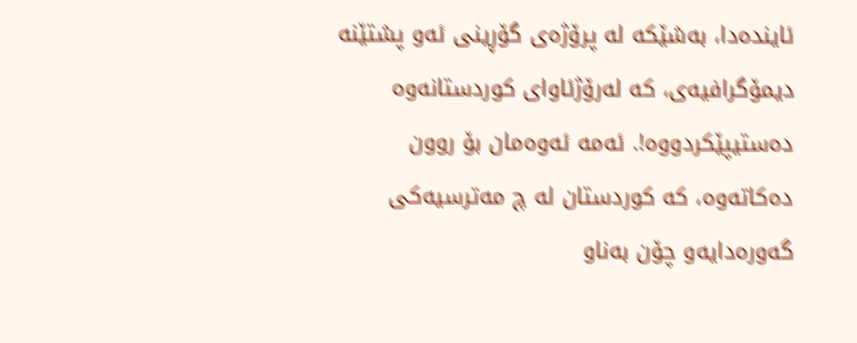ئایندەدا، بەشێكە لە پرۆژەی گۆڕینی ئەو پشتێنە دیمۆگرافیەی، كە لەرۆژئاوای كوردستانەوە دەستیپێكردووە!. ئەمە ئەوەمان بۆ روون دەكاتەوە، كە كوردستان لە چ مەترسیەكی گەورەدایەو چۆن بەناو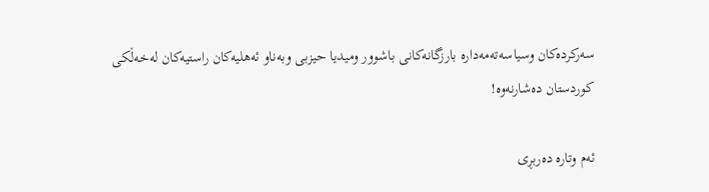سەركردەكان وسیاسەتەمەدارە بارزگانەكانی باشوور ومیدیا حیزبی وبەناو ئەهلیەكان راستیەكان لەخەڵكی كوردستان دەشارنەوە!

ئەم وتارە دەربڕی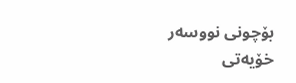بۆچونی نووسەر خۆیەتی